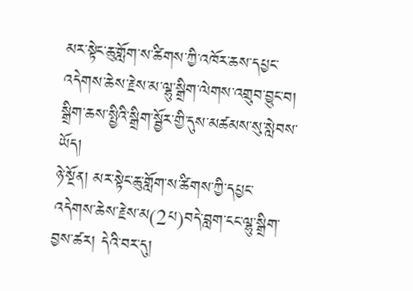མར་སྟེང་ཆུ་གློག་ས་ཚིགས་ཀྱི་འཁོར་ཆས་དཔྱང་འདེགས་ཆེས་རྗེས་མ་ལྷུ་སྒྲིག་ལེགས་འགྲུབ་བྱུང་བ།
སྒྲིག་ཆས་སྤྱིའི་སྒྲིག་སྦྱོར་གྱི་དུས་མཚམས་སུ་སླེབས་ཡོད།
ཉེ་སྔོན། མར་སྟེང་ཆུ་གློག་ས་ཚིགས་ཀྱི་དཔྱང་འདེགས་ཆེས་རྗེས་མ(2པ)བདེ་བླག་ངང་ལྷུ་སྒྲིག་བྱས་ཚར། དེའི་བར་དུ།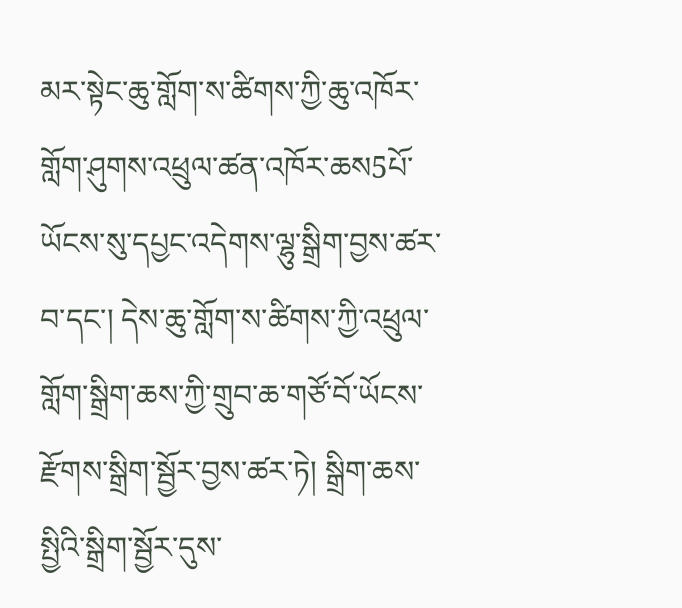མར་སྟེང་ཆུ་གློག་ས་ཚིགས་ཀྱི་ཆུ་འཁོར་གློག་ཤུགས་འཕྲུལ་ཚན་འཁོར་ཆས5པོ་ཡོངས་སུ་དཔྱང་འདེགས་ལྷུ་སྒྲིག་བྱས་ཚར་བ་དང་། དེས་ཆུ་གློག་ས་ཚིགས་ཀྱི་འཕྲུལ་གློག་སྒྲིག་ཆས་ཀྱི་གྲུབ་ཆ་གཙོ་བོ་ཡོངས་རྫོགས་སྒྲིག་སྦྱོར་བྱས་ཚར་ཏེ། སྒྲིག་ཆས་སྤྱིའི་སྒྲིག་སྦྱོར་དུས་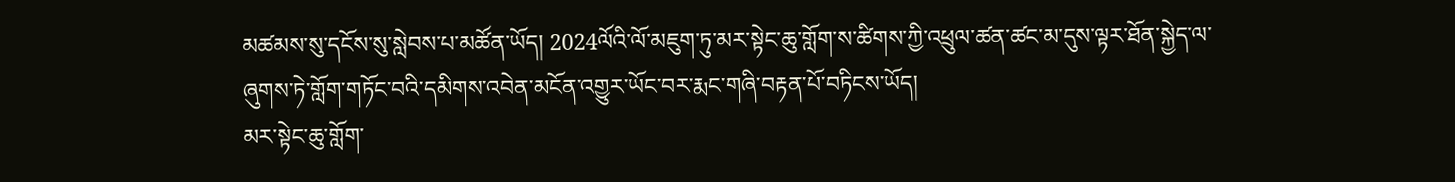མཚམས་སུ་དངོས་སུ་སླེབས་པ་མཚོན་ཡོད། 2024ལོའི་ལོ་མཇུག་ཏུ་མར་སྟེང་ཆུ་གློག་ས་ཚིགས་ཀྱི་འཕྲུལ་ཚན་ཚང་མ་དུས་ལྟར་ཐོན་སྐྱེད་ལ་ཞུགས་ཏེ་གློག་གཏོང་བའི་དམིགས་འབེན་མངོན་འགྱུར་ཡོང་བར་རྨང་གཞི་བརྟན་པོ་བཏིངས་ཡོད།
མར་སྟེང་ཆུ་གློག་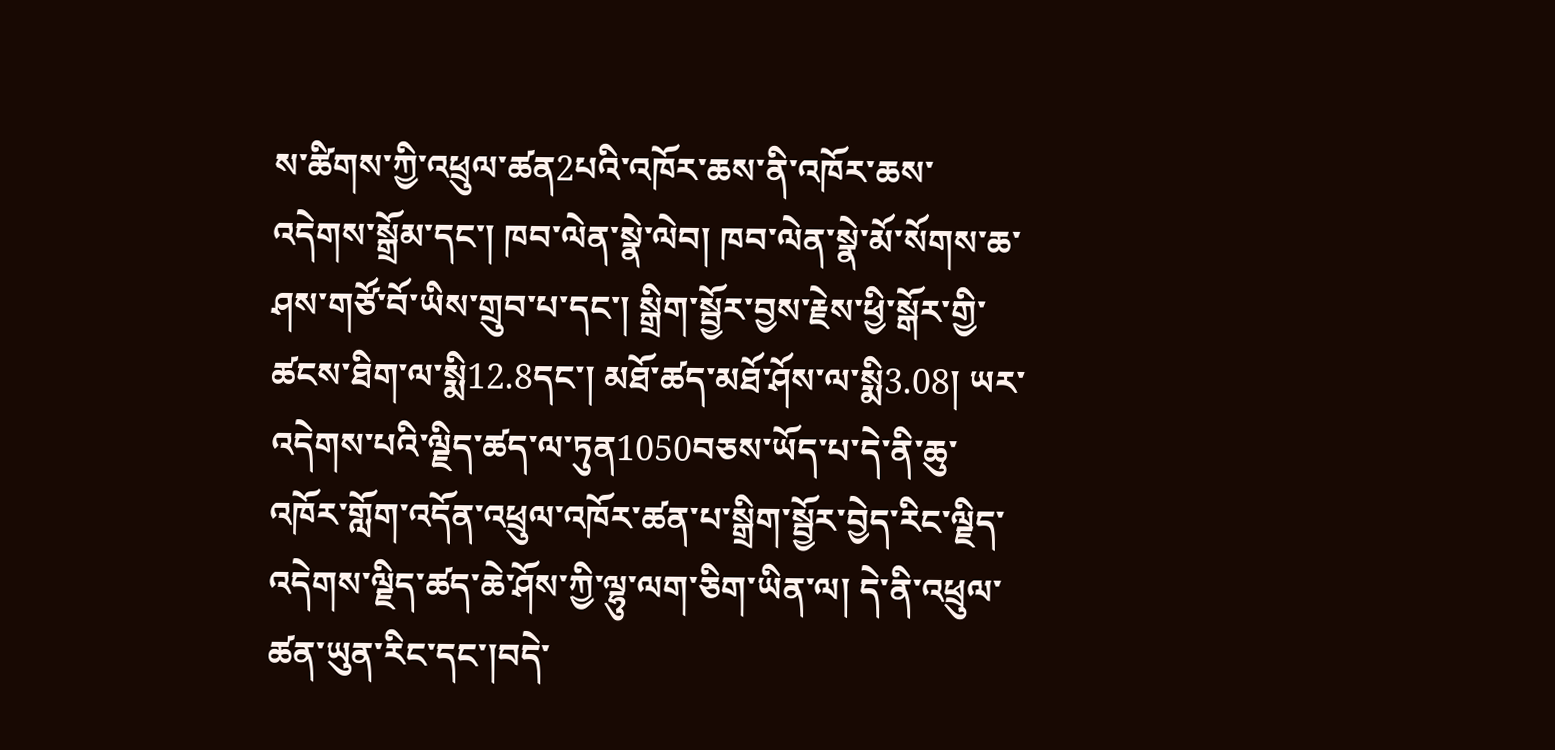ས་ཚིགས་ཀྱི་འཕྲུལ་ཚན2པའི་འཁོར་ཆས་ནི་འཁོར་ཆས་འདེགས་སྒྲོམ་དང་། ཁབ་ལེན་སྣེ་ལེབ། ཁབ་ལེན་སྣེ་མོ་སོགས་ཆ་ཤས་གཙོ་བོ་ཡིས་གྲུབ་པ་དང་། སྒྲིག་སྦྱོར་བྱས་རྗེས་ཕྱི་སྒོར་གྱི་ཚངས་ཐིག་ལ་སྨི12.8དང་། མཐོ་ཚད་མཐོ་ཤོས་ལ་སྨི3.08། ཡར་འདེགས་པའི་ལྗིད་ཚད་ལ་ཏུན1050བཅས་ཡོད་པ་དེ་ནི་ཆུ་འཁོར་གློག་འདོན་འཕྲུལ་འཁོར་ཚན་པ་སྒྲིག་སྦྱོར་བྱེད་རིང་ལྗིད་འདེགས་ལྗིད་ཚད་ཆེ་ཤོས་ཀྱི་ལྷུ་ལག་ཅིག་ཡིན་ལ། དེ་ནི་འཕྲུལ་ཚན་ཡུན་རིང་དང་།བདེ་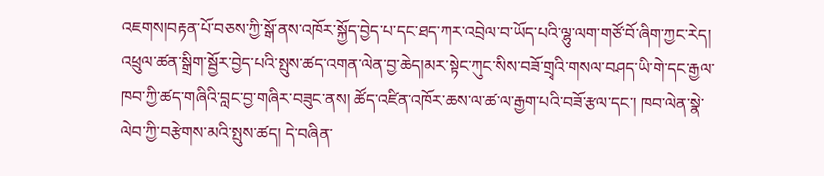འཇགས།བརྟན་པོ་བཅས་ཀྱི་སྒོ་ནས་འཁོར་སྐྱོད་བྱེད་པ་དང་ཐད་ཀར་འབྲེལ་བ་ཡོད་པའི་ལྷུ་ལག་གཙོ་བོ་ཞིག་ཀྱང་རེད། འཕྲུལ་ཚན་སྒྲིག་སྦྱོར་བྱེད་པའི་སྤུས་ཚད་འགན་ལེན་བྱ་ཆེད།མར་སྟེང་ཀུང་སིས་བཟོ་གྲྭའི་གསལ་བཤད་ཡི་གེ་དང་རྒྱལ་ཁབ་ཀྱི་ཚད་གཞིའི་བླང་བྱ་གཞིར་བཟུང་ནས། ཚོད་འཛིན་འཁོར་ཆས་ལ་ཚ་ལ་རྒྱག་པའི་བཟོ་རྩལ་དང་། ཁབ་ལེན་སྣེ་ལེབ་ཀྱི་བརྩེགས་མའི་སྤུས་ཚད། དེ་བཞིན་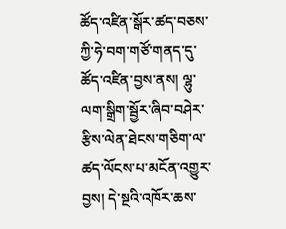ཚོད་འཛིན་སྒོར་ཚད་བཅས་ཀྱི་ཧེ་བག་གཙོ་གནད་དུ་ཚོད་འཛིན་བྱས་ནས། ལྷུ་ལག་སྒྲིག་སྦྱོར་ཞིབ་བཤེར་རྩིས་ལེན་ཐེངས་གཅིག་ལ་ཚད་ལོངས་པ་མངོན་འགྱུར་བྱས། དེ་སྔའི་འཁོར་ཆས་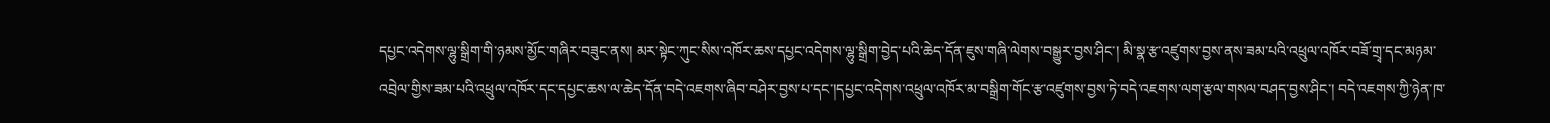དཔྱང་འདེགས་ལྷུ་སྒྲིག་གི་ཉམས་མྱོང་གཞིར་བཟུང་ནས། མར་སྟེང་ཀུང་སིས་འཁོར་ཆས་དཔྱང་འདེགས་ལྷུ་སྒྲིག་བྱེད་པའི་ཆེད་དོན་ཇུས་གཞི་ལེགས་བསྒྱུར་བྱས་ཤིང་། མི་སྣ་རྩ་འཛུགས་བྱས་ནས་ཟམ་པའི་འཕྲུལ་འཁོར་བཟོ་གྲྭ་དང་མཉམ་འབྲེལ་གྱིས་ཟམ་པའི་འཕྲུལ་འཁོར་དང་དཔྱང་ཆས་ལ་ཆེད་དོན་བདེ་འཇགས་ཞིབ་བཤེར་བྱས་པ་དང་།དཔྱང་འདེགས་འཕྲུལ་འཁོར་མ་བསྒྲིག་གོང་རྩ་འཛུགས་བྱས་ཏེ་བདེ་འཇགས་ལག་རྩལ་གསལ་བཤད་བྱས་ཤིང་། བདེ་འཇགས་ཀྱི་ཉེན་ཁ་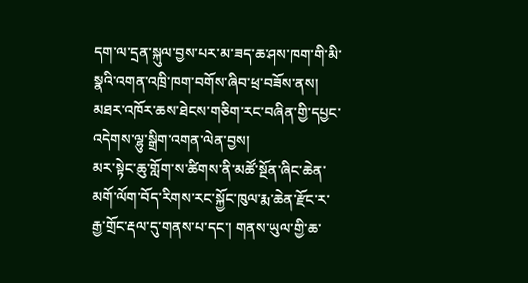དག་ལ་དྲན་སྐུལ་བྱས་པར་མ་ཟད་ཆ་ཤས་ཁག་གི་མི་སྣའི་འགན་འཁྲི་ཁག་བགོས་ཞིབ་ཕྲ་བཟོས་ནས། མཐར་འཁོར་ཆས་ཐེངས་གཅིག་རང་བཞིན་གྱི་དཔྱང་འདེགས་ལྷུ་སྒྲིག་འགན་ལེན་བྱས།
མར་སྟེང་ཆུ་གློག་ས་ཚིགས་ནི་མཚོ་སྔོན་ཞིང་ཆེན་མགོ་ལོག་བོད་རིགས་རང་སྐྱོང་ཁུལ་རྨ་ཆེན་རྫོང་ར་རྒྱ་གྲོང་རྡལ་དུ་གནས་པ་དང་། གནས་ཡུལ་གྱི་ཆ་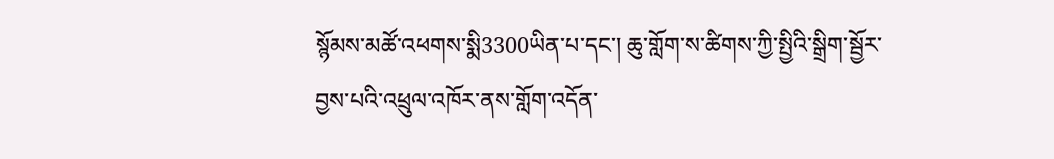སྙོམས་མཚོ་འཕགས་སྨི3300ཡིན་པ་དང་། ཆུ་གློག་ས་ཚིགས་ཀྱི་སྤྱིའི་སྒྲིག་སྦྱོར་བྱས་པའི་འཕྲུལ་འཁོར་ནས་གློག་འདོན་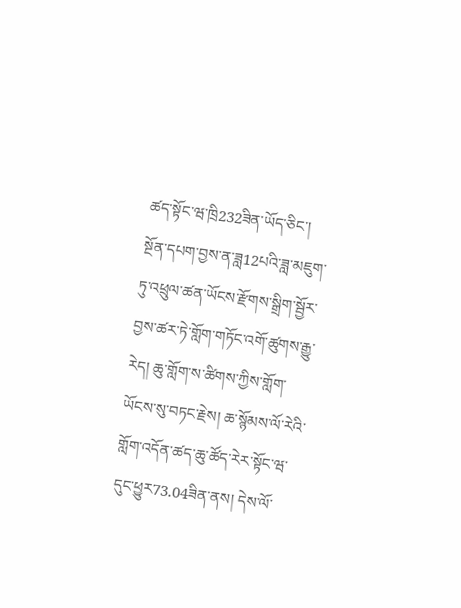ཚད་སྟོང་ཝ་ཁྲི232ཟིན་ཡོད་ཅིང་། སྔོན་དཔག་བྱས་ན་ཟླ12པའི་ཟླ་མཇུག་ཏུ་འཕྲུལ་ཚན་ཡོངས་རྫོགས་སྒྲིག་སྦྱོར་བྱས་ཚར་ཏེ་གློག་གཏོང་འགོ་ཚུགས་རྒྱུ་རེད། ཆུ་གློག་ས་ཚིགས་ཀྱིས་གློག་ཡོངས་སུ་བཏང་རྗེས། ཆ་སྙོམས་ལོ་རེའི་གློག་འདོན་ཚད་ཆུ་ཚོད་རེར་སྟོང་ཝ་དུང་ཕྱུར73.04ཟིན་ནས། དེས་ལོ་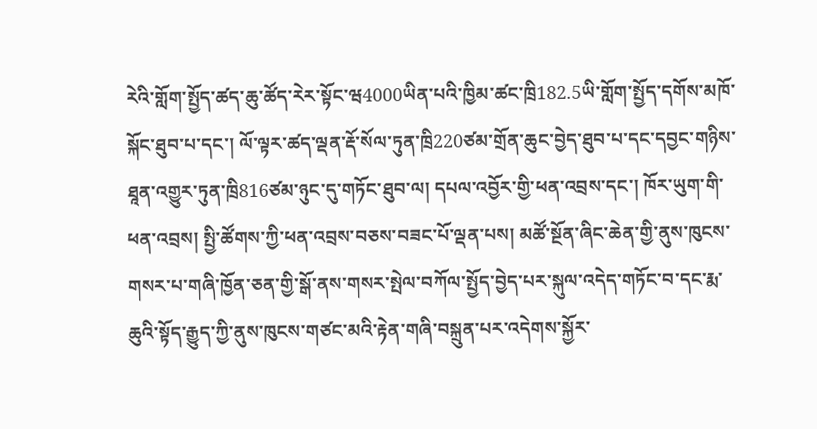རེའི་གློག་སྤྱོད་ཚད་ཆུ་ཚོད་རེར་སྟོང་ཝ4000ཡིན་པའི་ཁྱིམ་ཚང་ཁྲི182.5ཡི་གློག་སྤྱོད་དགོས་མཁོ་སྐོང་ཐུབ་པ་དང་། ལོ་ལྟར་ཚད་ལྡན་རྡོ་སོལ་ཏུན་ཁྲི220ཙམ་གྲོན་ཆུང་བྱེད་ཐུབ་པ་དང་དབྱང་གཉིས་ཐཱན་འགྱུར་ཏུན་ཁྲི816ཙམ་ཉུང་དུ་གཏོང་ཐུབ་ལ། དཔལ་འབྱོར་གྱི་ཕན་འབྲས་དང་། ཁོར་ཡུག་གི་ཕན་འབྲས། སྤྱི་ཚོགས་ཀྱི་ཕན་འབྲས་བཅས་བཟང་པོ་ལྡན་པས། མཚོ་སྔོན་ཞིང་ཆེན་གྱི་ནུས་ཁུངས་གསར་པ་གཞི་ཁྱོན་ཅན་གྱི་སྒོ་ནས་གསར་སྤེལ་བཀོལ་སྤྱོད་བྱེད་པར་སྐུལ་འདེད་གཏོང་བ་དང་རྨ་ཆུའི་སྟོད་རྒྱུད་ཀྱི་ནུས་ཁུངས་གཙང་མའི་རྟེན་གཞི་བསྐྲུན་པར་འདེགས་སྐྱོར་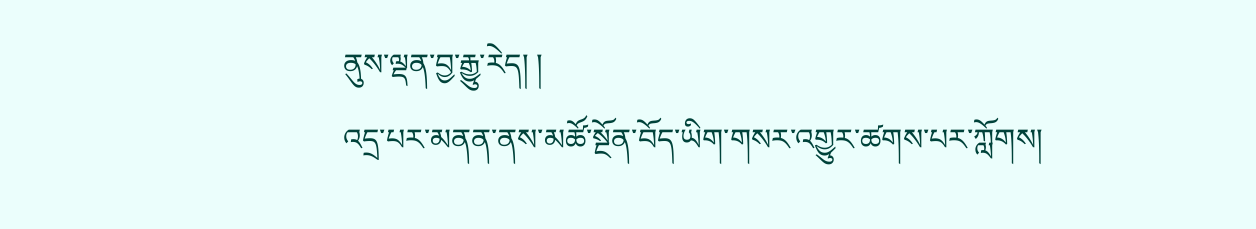ནུས་ལྡན་བྱ་རྒྱུ་རེད། །
འདྲ་པར་མནན་ནས་མཚོ་སྔོན་བོད་ཡིག་གསར་འགྱུར་ཚགས་པར་ཀློགས།